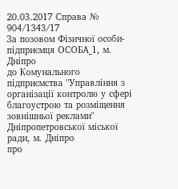20.03.2017 Справа № 904/1343/17
За позовом Фізичної особи-підприємця ОСОБА_1, м. Дніпро
до Комунального підприємства "Управління з організації контролю у сфері благоустрою та розміщення зовнішньої реклами" Дніпропетровської міської ради, м. Дніпро
про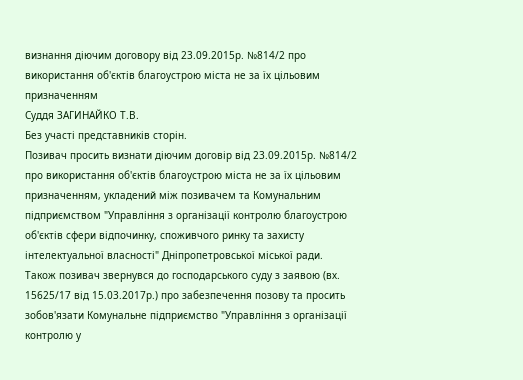визнання діючим договору від 23.09.2015р. №814/2 про використання об'єктів благоустрою міста не за їх цільовим призначенням
Суддя ЗАГИНАЙКО Т.В.
Без участі представників сторін.
Позивач просить визнати діючим договір від 23.09.2015р. №814/2 про використання об'єктів благоустрою міста не за їх цільовим призначенням, укладений між позивачем та Комунальним підприємством "Управління з організації контролю благоустрою об'єктів сфери відпочинку, споживчого ринку та захисту інтелектуальної власності" Дніпропетровської міської ради.
Також позивач звернувся до господарського суду з заявою (вх. 15625/17 від 15.03.2017р.) про забезпечення позову та просить зобов'язати Комунальне підприємство "Управління з організації контролю у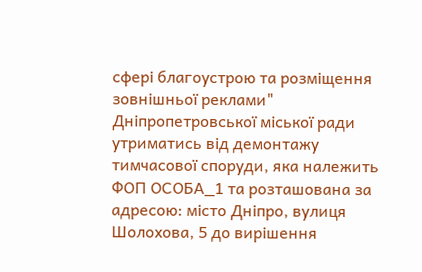сфері благоустрою та розміщення зовнішньої реклами" Дніпропетровської міської ради утриматись від демонтажу тимчасової споруди, яка належить ФОП ОСОБА_1 та розташована за адресою: місто Дніпро, вулиця Шолохова, 5 до вирішення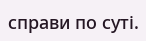справи по суті.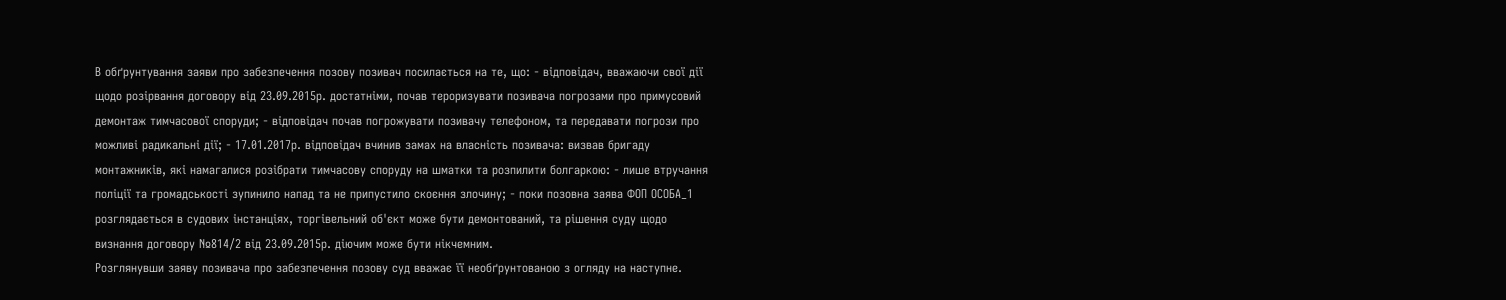В обґрунтування заяви про забезпечення позову позивач посилається на те, що: - відповідач, вважаючи свої дії щодо розірвання договору від 23.09.2015р. достатніми, почав тероризувати позивача погрозами про примусовий демонтаж тимчасової споруди; - відповідач почав погрожувати позивачу телефоном, та передавати погрози про можливі радикальні дії; - 17.01.2017р. відповідач вчинив замах на власність позивача: визвав бригаду монтажників, які намагалися розібрати тимчасову споруду на шматки та розпилити болгаркою: - лише втручання поліції та громадськості зупинило напад та не припустило скоєння злочину; - поки позовна заява ФОП ОСОБА_1 розглядається в судових інстанціях, торгівельний об'єкт може бути демонтований, та рішення суду щодо визнання договору №814/2 від 23.09.2015р. діючим може бути нікчемним.
Розглянувши заяву позивача про забезпечення позову суд вважає її необґрунтованою з огляду на наступне.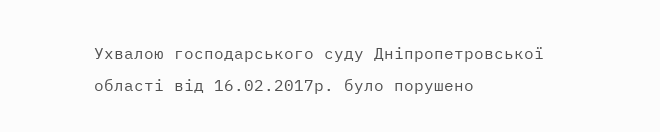Ухвалою господарського суду Дніпропетровської області від 16.02.2017р. було порушено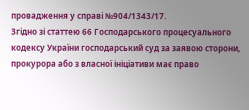провадження у справі №904/1343/17.
Згідно зі статтею 66 Господарського процесуального кодексу України господарський суд за заявою сторони, прокурора або з власної ініціативи має право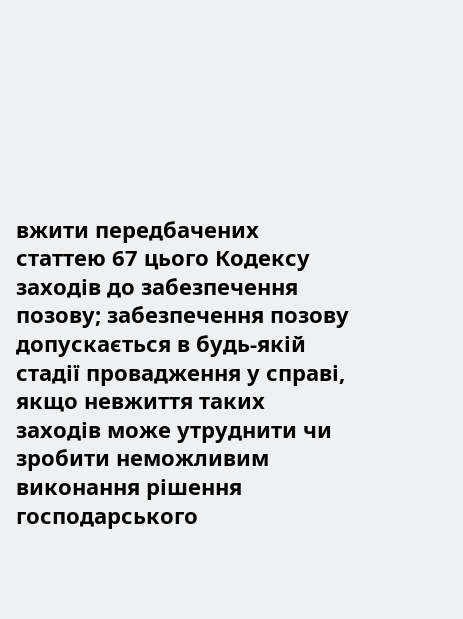вжити передбачених статтею 67 цього Кодексу заходів до забезпечення позову; забезпечення позову допускається в будь-якій стадії провадження у справі, якщо невжиття таких заходів може утруднити чи зробити неможливим виконання рішення господарського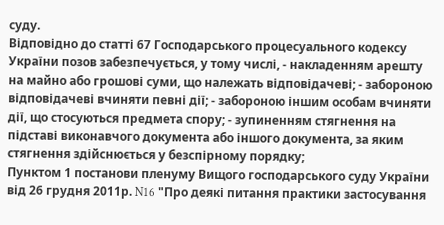суду.
Відповідно до статті 67 Господарського процесуального кодексу України позов забезпечується, у тому числі, - накладенням арешту на майно або грошові суми, що належать відповідачеві; - забороною відповідачеві вчиняти певні дії; - забороною іншим особам вчиняти дії, що стосуються предмета спору; - зупиненням стягнення на підставі виконавчого документа або іншого документа, за яким стягнення здійснюється у безспірному порядку;
Пунктом 1 постанови пленуму Вищого господарського суду України від 26 грудня 2011р. N16 "Про деякі питання практики застосування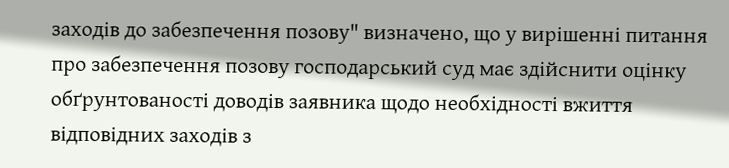заходів до забезпечення позову" визначено, що у вирішенні питання про забезпечення позову господарський суд має здійснити оцінку обґрунтованості доводів заявника щодо необхідності вжиття відповідних заходів з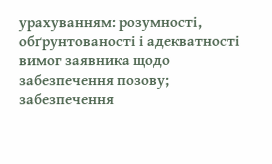урахуванням: розумності, обґрунтованості і адекватності вимог заявника щодо забезпечення позову; забезпечення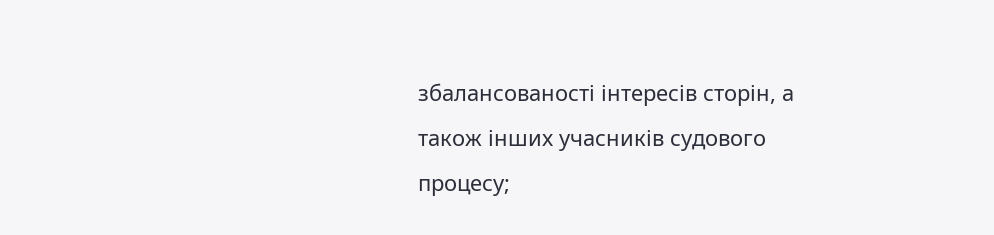збалансованості інтересів сторін, а також інших учасників судового процесу;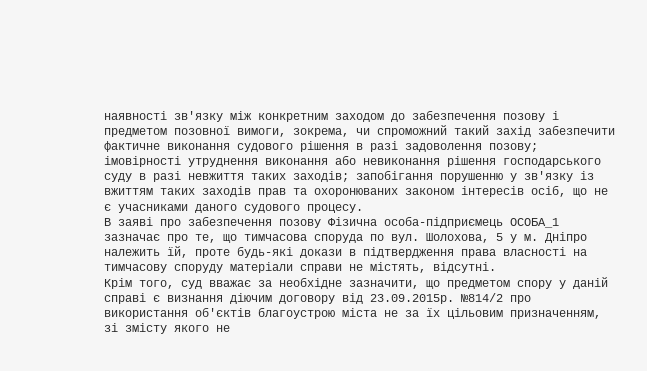наявності зв'язку між конкретним заходом до забезпечення позову і предметом позовної вимоги, зокрема, чи спроможний такий захід забезпечити фактичне виконання судового рішення в разі задоволення позову; імовірності утруднення виконання або невиконання рішення господарського суду в разі невжиття таких заходів; запобігання порушенню у зв'язку із вжиттям таких заходів прав та охоронюваних законом інтересів осіб, що не є учасниками даного судового процесу.
В заяві про забезпечення позову Фізична особа-підприємець ОСОБА_1 зазначає про те, що тимчасова споруда по вул. Шолохова, 5 у м. Дніпро належить їй, проте будь-які докази в підтвердження права власності на тимчасову споруду матеріали справи не містять, відсутні.
Крім того, суд вважає за необхідне зазначити, що предметом спору у даній справі є визнання діючим договору від 23.09.2015р. №814/2 про використання об'єктів благоустрою міста не за їх цільовим призначенням, зі змісту якого не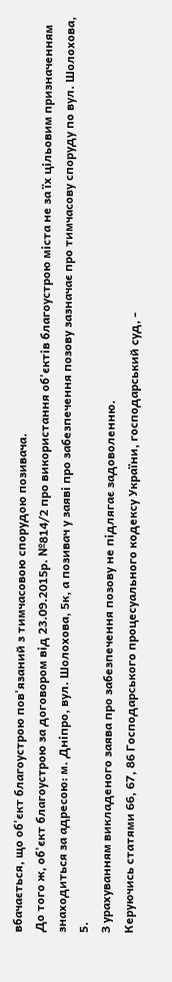вбачається, що об'єкт благоустрою пов'язаний з тимчасовою спорудою позивача.
До того ж, об'єкт благоустрою за договором від 23.09.2015р. №814/2 про використання об'єктів благоустрою міста не за їх цільовим призначенням знаходиться за адресою: м. Дніпро, вул. Шолохова, 5к, а позивач у заяві про забезпечення позову зазначає про тимчасову споруду по вул. Шолохова, 5.
З урахуванням викладеного заява про забезпечення позову не підлягає задоволенню.
Керуючись статями 66, 67, 86 Господарського процесуального кодексу України, господарський суд, -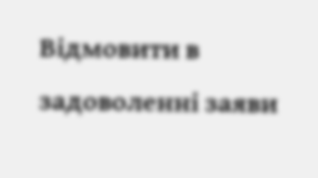Відмовити в задоволенні заяви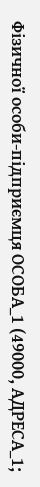Фізичної особи-підприємця ОСОБА_1 (49000, АДРЕСА_1;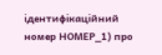ідентифікаційний номер НОМЕР_1) про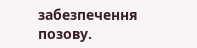забезпечення позову.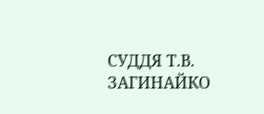СУДДЯ Т.В. ЗАГИНАЙКО